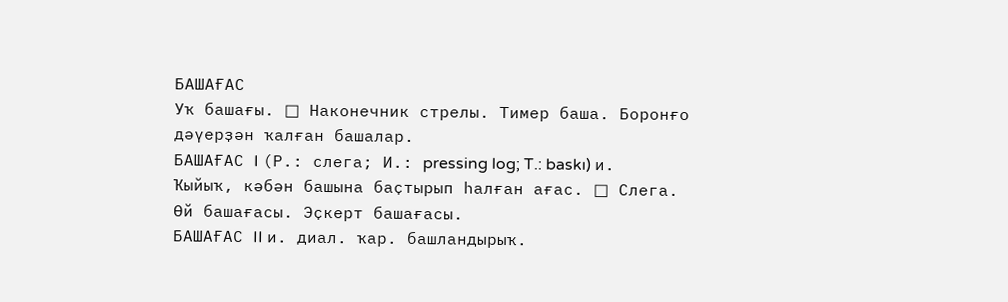БАШАҒАС
Уҡ башағы. □ Наконечник стрелы. Тимер баша. Боронғо дәүерҙән ҡалған башалар.
БАШАҒАС I (Р.: слега; И.: pressing log; T.: baskı) и.
Ҡыйыҡ, кәбән башына баҫтырып һалған ағас. □ Слега. Өй башағасы. Эҫкерт башағасы.
БАШАҒАС II и. диал. ҡар. башландырыҡ.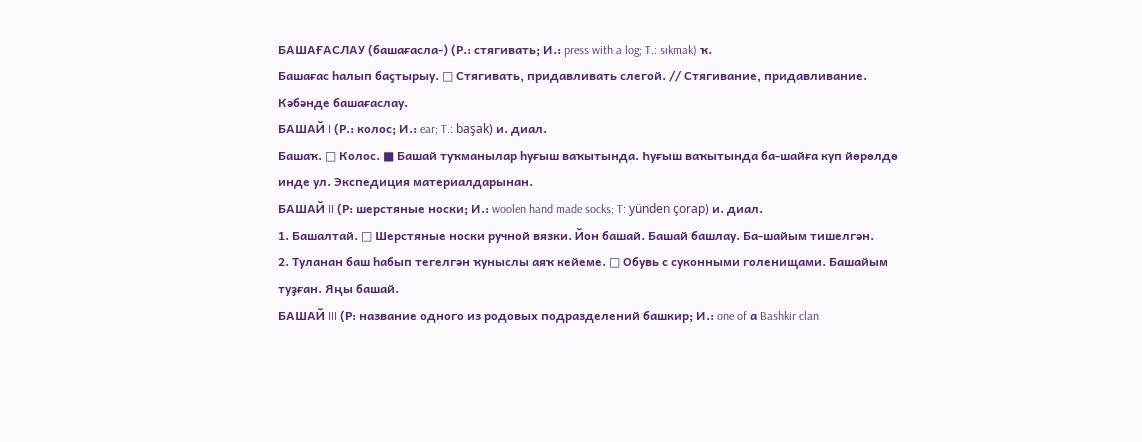БАШАҒАСЛАУ (башағасла-) (Р.: стягивать; И.: press with a log; T.: sıkmak) ҡ.
Башағас һалып баҫтырыу. □ Стягивать, придавливать слегой. // Стягивание, придавливание. Кәбәнде башағаслау.
БАШАЙ I (Р.: колос; И.: ear; T.: başak) и. диал.
Башаҡ. □ Колос. ■ Башай туҡманылар һуғыш ваҡытында. Һуғыш ваҡытында ба-шайға куп йөрөлдө инде ул. Экспедиция материалдарынан.
БАШАЙ II (Р: шерстяные носки; И.: woolen hand made socks; T: yünden çorap) и. диал.
1. Башалтай. □ Шерстяные носки ручной вязки. Йон башай. Башай башлау. Ба-шайым тишелгән.
2. Туланан баш һабып тегелгән ҡуныслы аяҡ кейеме. □ Обувь с суконными голенищами. Башайым туҙған. Яңы башай.
БАШАЙ III (Р: название одного из родовых подразделений башкир; И.: one of а Bashkir clan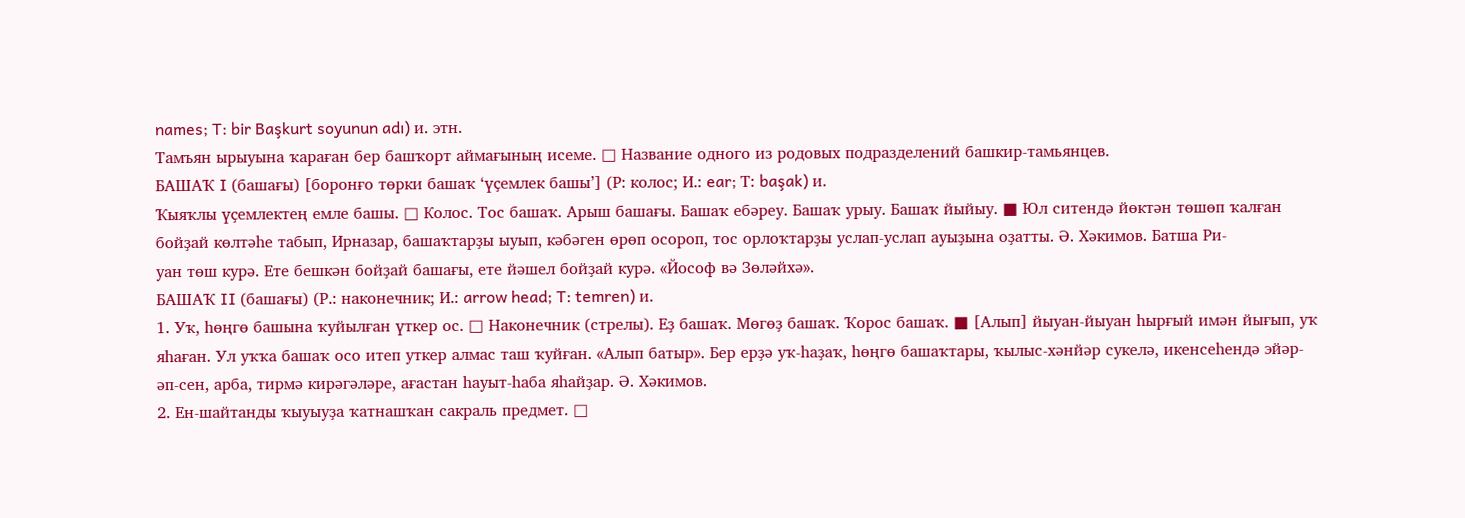names; T: bir Başkurt soyunun adı) и. этн.
Тамъян ырыуына ҡараған бер башҡорт аймағының исеме. □ Название одного из родовых подразделений башкир-тамьянцев.
БАШАҠ I (башағы) [боронғо төрки башаҡ ‘үҫемлек башы’] (Р: колос; И.: ear; Т: başak) и.
Ҡыяҡлы үҫемлектең емле башы. □ Колос. Тос башаҡ. Арыш башағы. Башаҡ ебәреу. Башаҡ урыу. Башаҡ йыйыу. ■ Юл ситендә йөктән төшөп ҡалған бойҙай көлтәһе табып, Ирназар, башаҡтарҙы ыуып, кәбәген өрөп осороп, тос орлоҡтарҙы услап-услап ауыҙына оҙатты. Ә. Хәкимов. Батша Ри-
уан төш курә. Ете бешкән бойҙай башағы, ете йәшел бойҙай курә. «Йософ вә Зөләйхә».
БАШАҠ II (башағы) (Р.: наконечник; И.: arrow head; T: temren) и.
1. Уҡ, һөңгө башына ҡуйылған үткер ос. □ Наконечник (стрелы). Еҙ башаҡ. Мөгөҙ башаҡ. Ҡорос башаҡ. ■ [Алып] йыуан-йыуан һырғый имән йығып, уҡ яһаған. Ул уҡҡа башаҡ осо итеп уткер алмас таш ҡуйған. «Алып батыр». Бер ерҙә уҡ-һаҙаҡ, һөңгө башаҡтары, ҡылыс-хәнйәр сукелә, икенсеһендә эйәр-әп-сен, арба, тирмә кирәгәләре, ағастан һауыт-һаба яһайҙар. Ә. Хәкимов.
2. Ен-шайтанды ҡыуыуҙа ҡатнашҡан сакраль предмет. □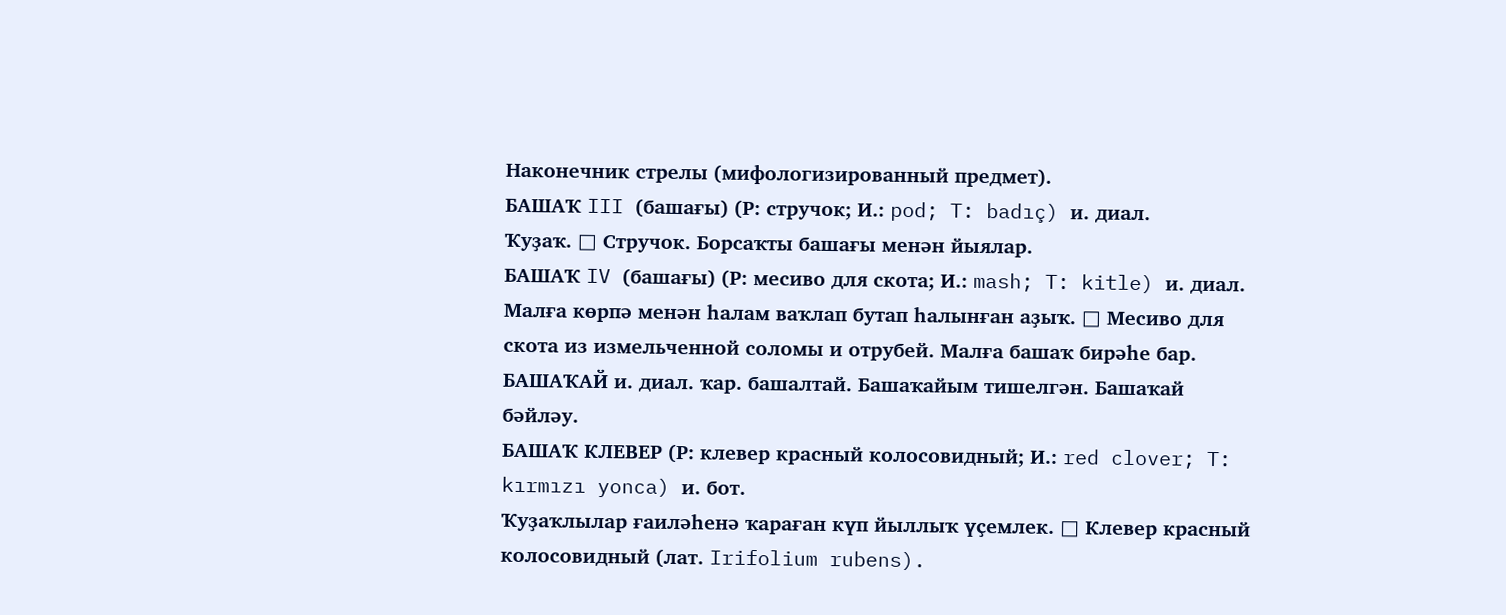Наконечник стрелы (мифологизированный предмет).
БАШАҠ III (башағы) (Р: стручок; И.: pod; T: badıç) и. диал.
Ҡуҙаҡ. □ Стручок. Борсаҡты башағы менән йыялар.
БАШАҠ IV (башағы) (Р: месиво для скота; И.: mash; T: kitle) и. диал.
Малға көрпә менән һалам ваҡлап бутап һалынған аҙыҡ. □ Месиво для скота из измельченной соломы и отрубей. Малға башаҡ бирәһе бар.
БАШАҠАЙ и. диал. ҡар. башалтай. Башаҡайым тишелгән. Башаҡай бәйләу.
БАШАҠ КЛЕВЕР (Р: клевер красный колосовидный; И.: red clover; T: kırmızı yonca) и. бот.
Ҡуҙаҡлылар ғаиләһенә ҡараған күп йыллыҡ үҫемлек. □ Клевер красный колосовидный (лат. Irifolium rubens).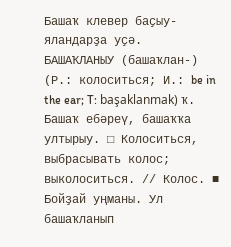Башаҡ клевер баҫыу-яландарҙа уҫә.
БАШАҠЛАНЫУ (башаҡлан-) (Р.: колоситься; И.: be in the ear; T: başaklanmak) ҡ.
Башаҡ ебәреү, башаҡҡа ултырыу. □ Колоситься, выбрасывать колос; выколоситься. // Колос. ■ Бойҙай уңманы. Ул башаҡланып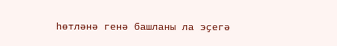һөтләнә генә башланы ла эҫегә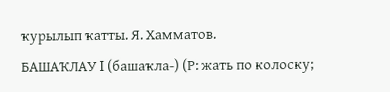ҡурылып ҡатты. Я. Хамматов.
БАШАҠЛАУ I (башаҡла-) (Р: жать по колоску;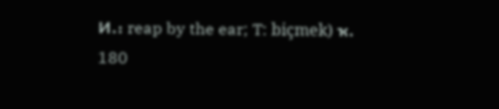И.: reap by the ear; T: biçmek) ҡ.
180